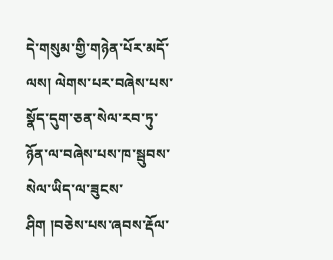དེ་གསུམ་གྱི་གཉེན་པོར་མདོ་ལས། ལེགས་པར་བཞེས་པས་སྣོད་དུག་ཅན་སེལ་རབ་ཏུ་ཉོན་ལ་བཞེས་པས་ཁ་སྦུབས་སེལ་ཡིད་ལ་ཟུངས་ཤིག །བཅེས་པས་ཞབས་རྡོལ་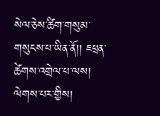སེལ་ཅེས་ཚིག་གསུམ་གསུངས་པ་ཡིན་ནོ།། ཇཕྲན་ཚེགས་འགྲེལ་པ་ལས། ལེགས་པར་གྱིས།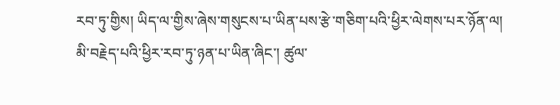རབ་ཏུ་གྱིས། ཡིད་ལ་གྱིས་ཞེས་གསུངས་པ་ཡིན་པས་རྩེ་གཅིག་པའི་ཕྱིར་ལེགས་པར་ཉོན་ལ། མི་བརྗེད་པའི་ཕྱིར་རབ་ཏུ་ཉན་པ་ཡིན་ཞིང་། ཚུལ་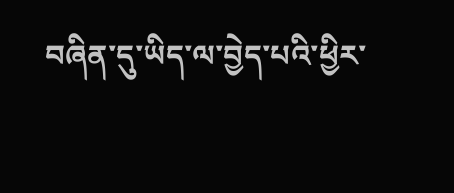བཞིན་དུ་ཡིད་ལ་བྱེད་པའི་ཕྱིར་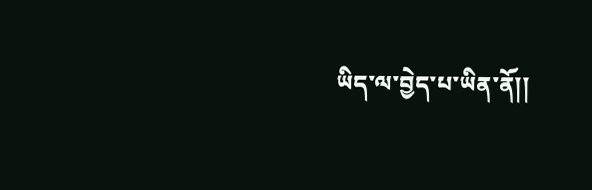ཡིད་ལ་བྱེད་པ་ཡིན་ནོ།།